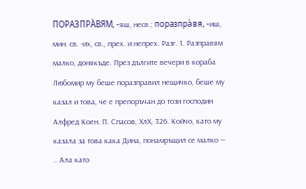ПОРАЗПРА̀ВЯМ, -яш, несв.; поразпра̀вя, -иш, мин. св. -их, св., прех. и непрех. Разг. 1. Разправям малко, донякъде. През дългите вечери в кораба Любомир му беше поразправил нещичко, беше му казал и това, че е препоръчан до този господин Алфред Коен. П. Спасов, ХлХ, 326. Койчо, като му казала за това кака Дина, понамръщил се малко — .. Ала като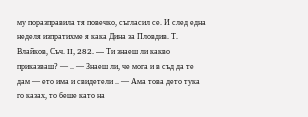му поразправила тя повечко, съгласил се. И след една неделя изпратихме я кака Дина за Пловдив. Т. Влайков, Съч. II, 282. — Ти знаеш ли какво приказваш? — .. — Знаеш ли, че мога и в съд да те дам — ето има и свидетели .. — Ама това дето тука го казах, то беше като на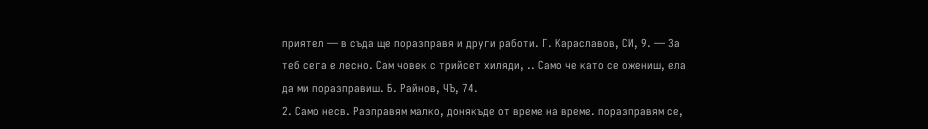приятел — в съда ще поразправя и други работи. Г. Караславов, СИ, 9. — За теб сега е лесно. Сам човек с трийсет хиляди, .. Само че като се ожениш, ела да ми поразправиш. Б. Райнов, ЧЪ, 74.
2. Само несв. Разправям малко, донякъде от време на време. поразправям се,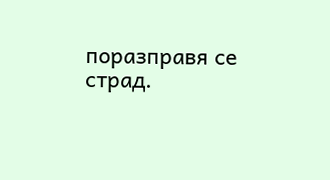поразправя се страд.